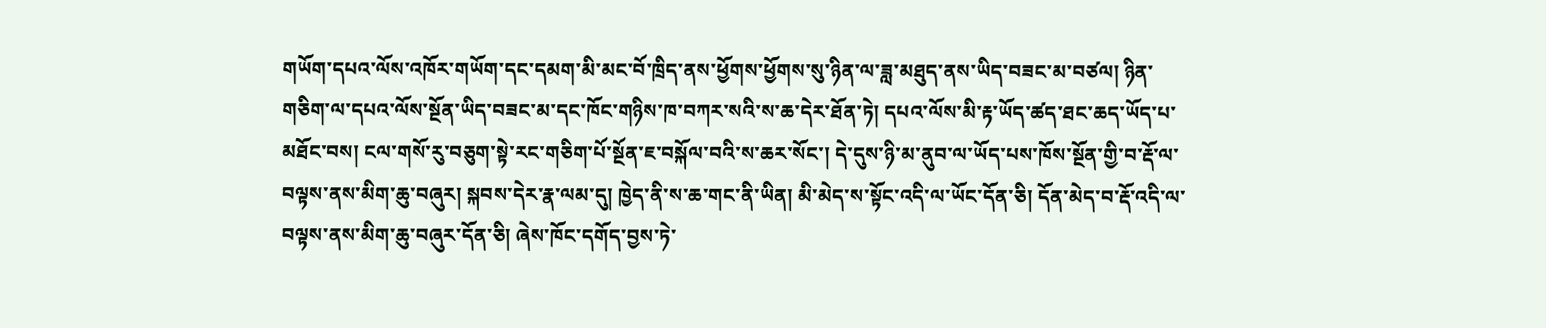གཡོག་དཔའ་ལོས་འཁོར་གཡོག་དང་དམག་མི་མང་བོ་ཁྲིད་ནས་ཕྱོགས་ཕྱོགས་སུ་ཉིན་ལ་ཟླ་མཐུད་ནས་ཡིད་བཟང་མ་བཙལ། ཉིན་གཅིག་ལ་དཔའ་ལོས་སྔོན་ཡིད་བཟང་མ་དང་ཁོང་གཉིས་ཁ་བཀར་སའི་ས་ཆ་དེར་ཐོན་ཏེ། དཔའ་ལོས་མི་རྟ་ཡོད་ཚད་ཐང་ཆད་ཡོད་པ་མཐོང་བས། ངལ་གསོ་རུ་བཅུག་སྟེ་རང་གཅིག་པོ་སྔོན་ཇ་བསྐོལ་བའི་ས་ཆར་སོང་། དེ་དུས་ཉི་མ་ནུབ་ལ་ཡོད་པས་ཁོས་སྔོན་གྱི་བ་རྡོ་ལ་བལྟས་ནས་མིག་ཆུ་བཞུར། སྐབས་དེར་རྣ་ལམ་དུ། ཁྱེད་ནི་ས་ཆ་གང་ནི་ཡིན། མི་མེད་ས་སྟོང་འདི་ལ་ཡོང་དོན་ཅི། དོན་མེད་བ་རྡོ་འདི་ལ་བལྟས་ནས་མིག་ཆུ་བཞུར་དོན་ཅི། ཞེས་ཁོང་དགོད་བྱས་ཏེ་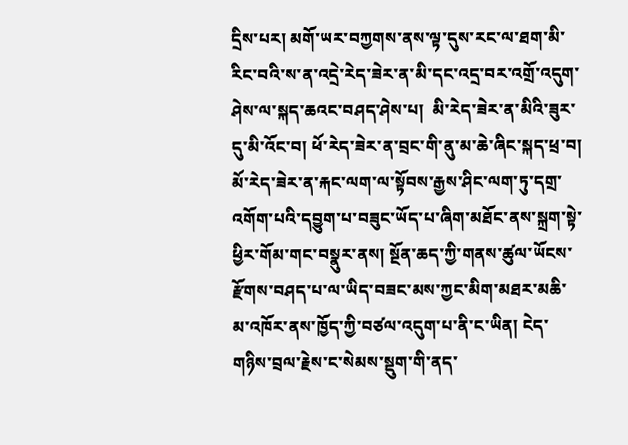དྲིས་པར། མགོ་ཡར་བཀྱགས་ནས་ལྟ་དུས་རང་ལ་ཐག་མི་རིང་བའི་ས་ན་འདྲེ་རེད་ཟེར་ན་མི་དང་འདྲ་བར་འགྲོ་འདུག་ཤེས་ལ་སྐད་ཆའང་བཤད་ཤེས་པ།  མི་རེད་ཟེར་ན་མིའི་ཟུར་དུ་མི་འོང་བ། ཕོ་རེད་ཟེར་ན་བྲང་གི་ནུ་མ་ཆེ་ཞིང་སྐད་ཕྲ་བ། མོ་རེད་ཟེར་ན་རྐང་ལག་ལ་སྟོབས་རྒྱས་ཤིང་ལག་ཏུ་དགྲ་འགོག་པའི་དབྱུག་པ་བཟུང་ཡོད་པ་ཞིག་མཐོང་ནས་སྐྲག་སྟེ་ཕྱིར་གོམ་གང་བསྣུར་ནས། སྔོན་ཆད་ཀྱི་གནས་ཚུལ་ཡོངས་རྫོགས་བཤད་པ་ལ་ཡིད་བཟང་མས་ཀྱང་མིག་མཐར་མཆི་མ་འཁོར་ནས་ཁྱོད་ཀྱི་བཙལ་འདུག་པ་ནི་ང་ཡིན། ངེད་གཉིས་བྲལ་རྗེས་ང་སེམས་སྡུག་གི་ནད་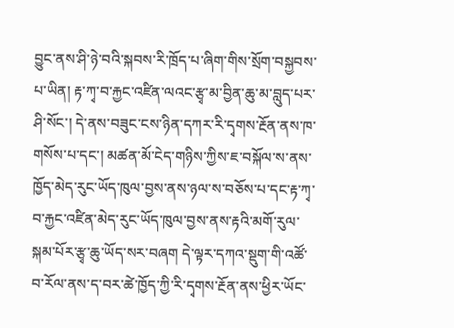བྱུང་ནས་ཤི་ཉེ་བའི་སྐབས་རི་ཁྲོད་པ་ཞིག་གིས་སྲོག་བསྐྱབས་པ་ཡིན། རྟ་ཀྭ་བ་རྐྱང་འཛིན་ལའང་རྩྭ་མ་བྱིན་ཆུ་མ་བླུད་པར་ཤི་སོང་། དེ་ནས་བཟུང་ངས་ཉིན་དཀར་རི་དྭགས་རྔོན་ནས་ཁ་གསོས་པ་དང་། མཚན་མོ་ངེད་གཉིས་ཀྱིས་ཇ་བསྐོལ་ས་ནས་ཁྱོད་མེད་རུང་ཡོད་ཁུལ་བྱས་ནས་ཉལ་ས་བཅོས་པ་དང་རྟ་ཀྭ་བ་རྐྱང་འཛིན་མེད་རུང་ཡོད་ཁུལ་བྱས་ནས་རྟའི་མགོ་རུལ་སྐམ་པོར་རྩྭ་ཆུ་ཡོད་སར་བཞག དེ་ལྟར་དཀའ་སྡུག་གི་འཚོ་བ་རོལ་ནས་ད་བར་ཚེ་ཁྱོད་ཀྱི་རི་དྭགས་རྔོན་ནས་ཕྱིར་ཡོང་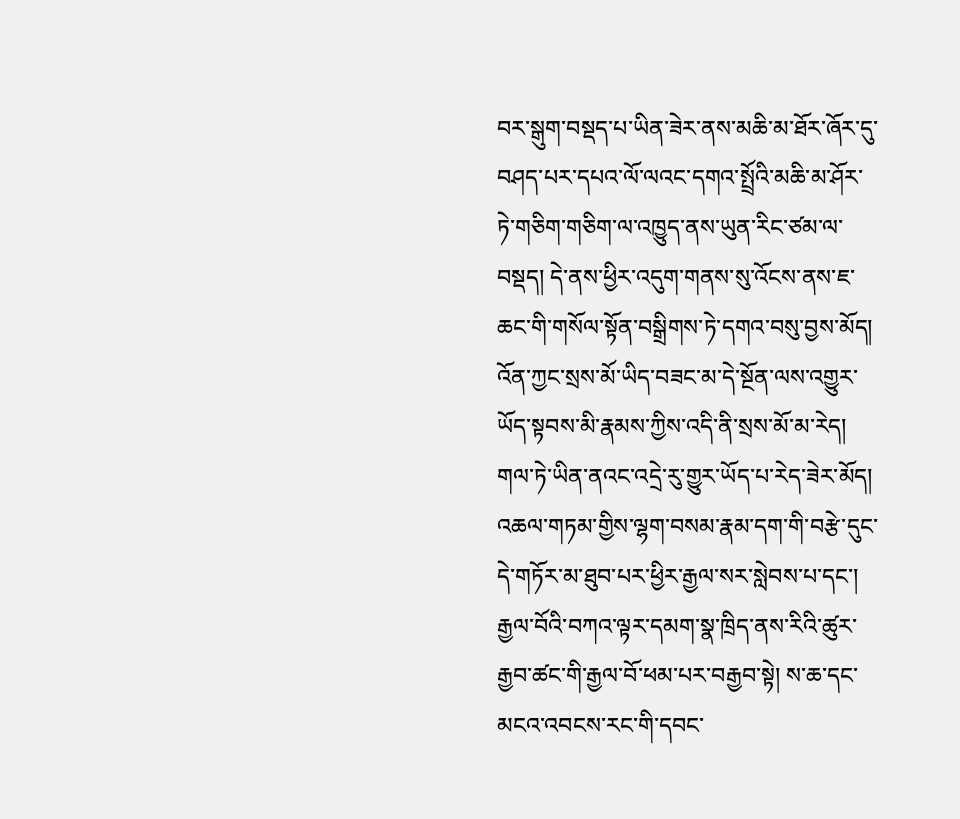བར་སྒུག་བསྡད་པ་ཡིན་ཟེར་ནས་མཆི་མ་ཐོར་ཞོར་དུ་བཤད་པར་དཔའ་ལོ་ལའང་དགའ་སྤྲོའི་མཆི་མ་ཤོར་ཏེ་གཅིག་གཅིག་ལ་འཁྱུད་ནས་ཡུན་རིང་ཙམ་ལ་བསྡད། དེ་ནས་ཕྱིར་འདུག་གནས་སུ་འོངས་ནས་ཇ་ཆང་གི་གསོལ་སྟོན་བསྒྲིགས་ཏེ་དགའ་བསུ་བྱས་མོད། འོན་ཀྱང་སྲས་མོ་ཡིད་བཟང་མ་དེ་སྔོན་ལས་འགྱུར་ཡོད་སྟབས་མི་རྣམས་ཀྱིས་འདི་ནི་སྲས་མོ་མ་རེད། གལ་ཏེ་ཡིན་ནའང་འདྲེ་རུ་གྱུར་ཡོད་པ་རེད་ཟེར་མོད། འཆལ་གཏམ་གྱིས་ལྷག་བསམ་རྣམ་དག་གི་བརྩེ་དུང་དེ་གཏོར་མ་ཐུབ་པར་ཕྱིར་རྒྱལ་སར་སླེབས་པ་དང་། རྒྱལ་བོའི་བཀའ་ལྟར་དམག་སྣ་ཁྲིད་ནས་རིའི་ཚུར་རྒྱབ་ཚང་གི་རྒྱལ་བོ་ཕམ་པར་བརྒྱབ་སྟེ། ས་ཆ་དང་མངའ་འབངས་རང་གི་དབང་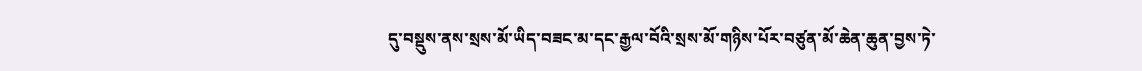དུ་བསྡུས་ནས་སྲས་མོ་ཡིད་བཟང་མ་དང་རྒྱལ་བོའི་སྲས་མོ་གཉིས་པོར་བཙུན་མོ་ཆེན་ཆུན་བྱས་ཏེ་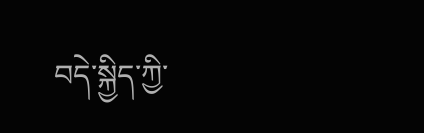བདེ་སྐྱིད་ཀྱི་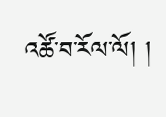འཚོ་བ་རོལ་ལོ། །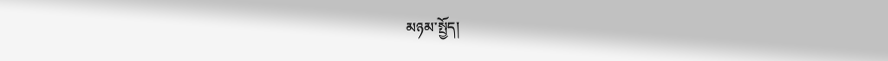མཉམ་སྤྱོད།